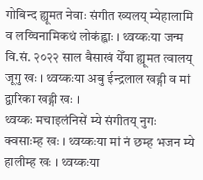गोबिन्द ह्यूमत नेवाः संगीत ख्यलय् म्येहालामि व लय्चिनामिकथं लोकंह्वाः । थ्वय्कःया जन्म वि.सं. २०२२ साल बैसाखं येँया ह्यूमत त्वालय् जूगु खः । थ्वय्कःया अबु ईन्द्रलाल खड्गी व मां द्वारिका खड्गी खः ।
थ्वय्कः मचाइलंनिसें म्ये संगीतय् नुगः क्वसाःम्ह खः । थ्वय्कःया मां नं छम्ह भजन म्ये हालीम्ह खः । थ्वय्कःया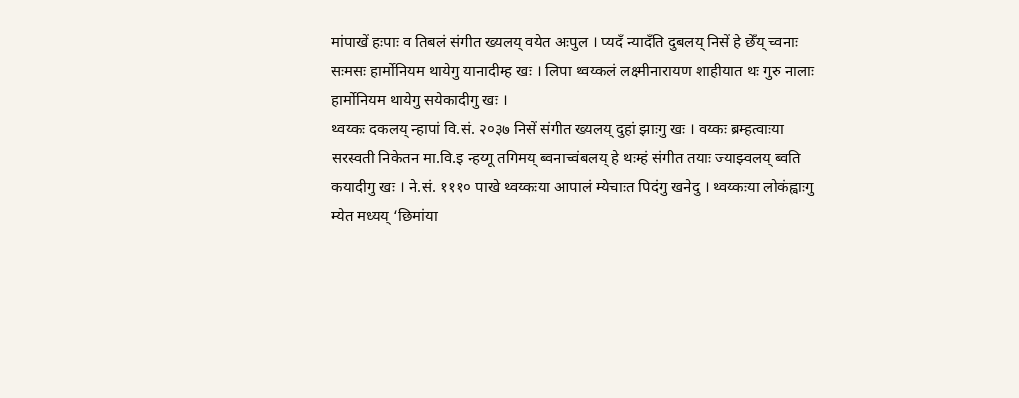मांपाखें हःपाः व तिबलं संगीत ख्यलय् वयेत अःपुल । प्यदँ न्यादँति दुबलय् निसें हे छेँय् च्वनाः सःमसः हार्मोनियम थायेगु यानादीम्ह खः । लिपा थ्वय्कलं लक्ष्मीनारायण शाहीयात थः गुरु नालाः हार्मोनियम थायेगु सयेकादीगु खः ।
थ्वय्कः दकलय् न्हापां वि.सं. २०३७ निसें संगीत ख्यलय् दुहां झाःगु खः । वय्कः ब्रम्हत्वाःया सरस्वती निकेतन मा.वि.इ न्हय्गू तगिमय् ब्वनाच्वंबलय् हे थःम्हं संगीत तयाः ज्याझ्वलय् ब्वति कयादीगु खः । ने.सं. १११० पाखे थ्वय्कःया आपालं म्येचाःत पिदंगु खनेदु । थ्वय्कःया लोकंह्वाःगु म्येत मध्यय् ‘छिमांया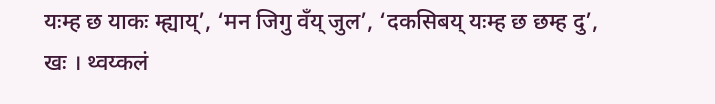यःम्ह छ याकः म्ह्याय्’, ‘मन जिगु वँय् जुल’, ‘दकसिबय् यःम्ह छ छम्ह दु’, खः । थ्वय्कलं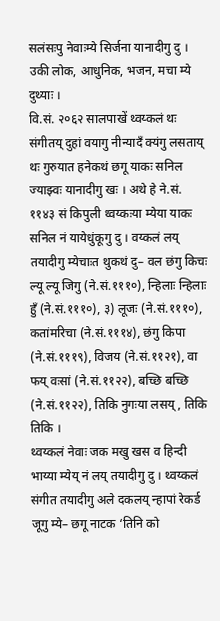सलंसःपु नेवाःम्ये सिर्जना यानादीगु दु । उकी लोक, आधुनिक, भजन, मचा म्ये दुथ्याः ।
वि.सं. २०६२ सालपाखें थ्वय्कलं थः संगीतय् दुहां वयागु नीन्यादँ क्यंगु लसताय् थः गुरुयात हनेकथं छगू याकः सनिल ज्याझ्वः यानादीगु खः । अथे हे ने.सं. ११४३ सं किपुली थ्वय्कःया म्येया याकः सनिल नं यायेधुंकूगु दु । वय्कलं लय् तयादीगु म्येचाःत थुकथं दु– वल छंगु किचः ल्यू ल्यू जिगु (ने.सं.१११०), न्हिलाः न्हिलाः हुँ (ने.सं.१११०), ३) लूजः (ने.सं.१११०), कतांमरिचा (ने.सं.१११४), छंगु किपा (ने.सं.१११९), विजय (ने.सं.११२१), वा फय् वःसां (ने.सं.११२२), बच्छि बच्छि (ने.सं.११२२), तिकि नुगःया लसय्, तिकि तिकि ।
थ्वय्कलं नेवाः जक मखु खस व हिन्दी भाय्या म्येय् नं लय् तयादीगु दु । थ्वय्कलं संगीत तयादीगु अले दकलय् न्हापां रेकर्ड जूगु म्ये– छगू नाटक ‘तिनि को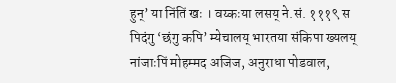हुन्’ या निंतिं खः । वय्कःया लसय् ने.सं. १११९ स पिदंगु ‘छंगु कपि’ म्येचालय् भारतया संकिपा ख्यलय् नांजाःपिं मोहम्मद अजिज, अनुराधा पोडवाल,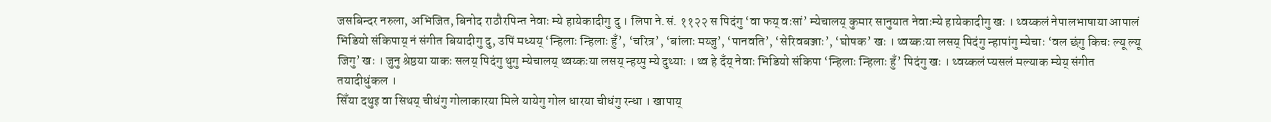जसबिन्दर नरुला, अभिजित, बिनोद राठौरपिन्त नेवाः म्ये हायेकादीगु दु । लिपा ने.सं. ११२२ स पिदंगु ‘वा फय् वःसां’ म्येचालय् कुमार सानुयात नेवाःम्ये हायेकादीगु खः । थ्वय्कलं नेपालभाषाया आपालं भिडियो संकिपाय् नं संगीत बियादीगु दु, उपिं मध्यय् ‘न्हिलाः न्हिलाः हुँ’, ‘चरित्र’, ‘बांलाः मय्जु’, ‘पानवति’, ‘सेरिवबञ्जाः’, ‘घोषक’ खः । थ्वय्कःया लसय् पिदंगु न्हापांगु म्येचाः ‘वल छंगु किचः ल्यू ल्यू जिगु’ खः । जुनु श्रेष्ठया याकः सलय् पिदंगु थुगु म्येचालय् थ्वय्कःया लसय् न्हय्पु म्ये दुथ्याः । थ्व हे दँय् नेवाः भिडियो संकिपा ‘न्हिलाः न्हिलाः हुँ’ पिदंगु खः । थ्वय्कलं प्यसलं मल्याक म्येय् संगीत तयादीधुंकल ।
सिँया दथुइ वा सिथय् चीधंगु गोलाकारया मिले यायेगु गोल धारया चीधंगु रन्धा । खापाय्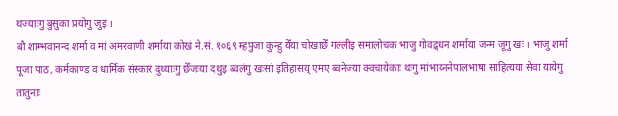थज्याःगु बुसुका प्रयोगु जुइ ।
बौ शाम्भवानन्द शर्मा व मां अमरवाणी शर्माया कोखं ने.सं. १०६९ म्हपुजा कुन्हु येँया चोखाछेँ गल्लीइ समालोचक भाजु गोवद्र्धन शर्माया जन्म जूगु खः । भाजु शर्मा पूजा पाठ, कर्मकाण्ड व धार्मिक संस्कार दुथ्याःगु छेँजःया दथुइ ब्वलंगु खःसां इतिहासय् एमए ब्वनेज्या क्वचायेकाः थःगु मांभाय्ननेपालभाषा साहित्यया सेवा यायेगु तातुनाः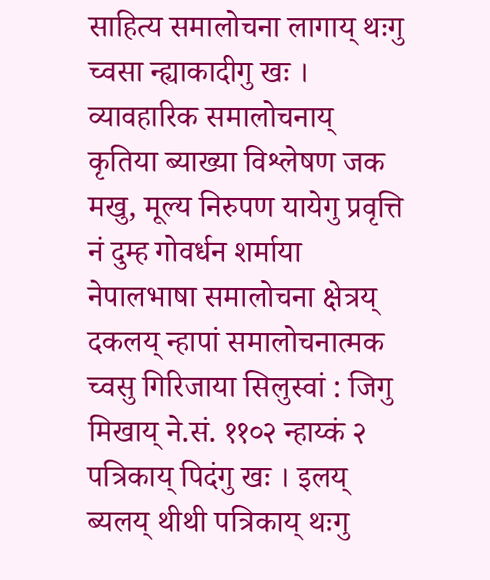साहित्य समालोचना लागाय् थःगु च्वसा न्ह्याकादीगु खः । व्यावहारिक समालोचनाय् कृतिया ब्याख्या विश्लेषण जक मखु, मूल्य निरुपण यायेगु प्रवृत्ति नं दुम्ह गोवर्धन शर्माया नेपालभाषा समालोचना क्षेत्रय् दकलय् न्हापां समालोचनात्मक च्वसु गिरिजाया सिलुस्वां : जिगु मिखाय् ने.सं. ११०२ न्हाय्कं २ पत्रिकाय् पिदंगु खः । इलय् ब्यलय् थीथी पत्रिकाय् थःगु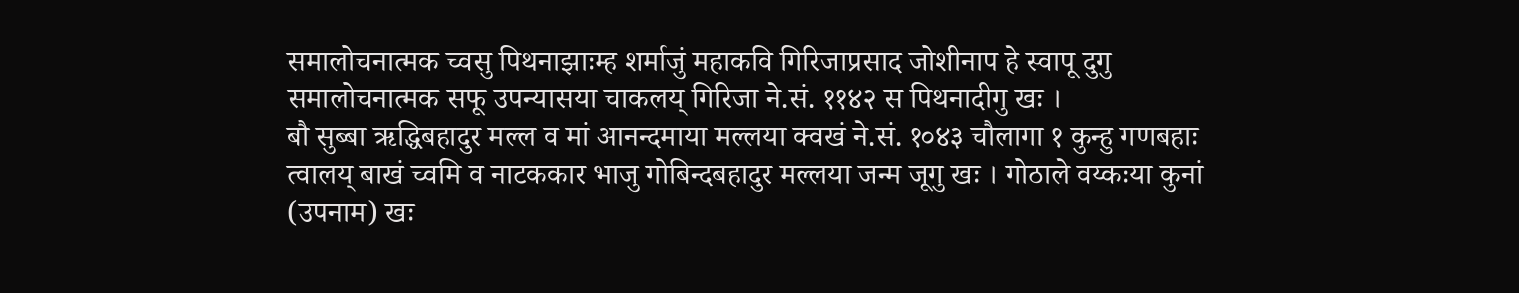समालोचनात्मक च्वसु पिथनाझाःम्ह शर्माजुं महाकवि गिरिजाप्रसाद जोशीनाप हे स्वापू दुगु समालोचनात्मक सफू उपन्यासया चाकलय् गिरिजा ने.सं. ११४२ स पिथनादीगु खः ।
बौ सुब्बा ऋद्धिबहादुर मल्ल व मां आनन्दमाया मल्लया क्वखं ने.सं. १०४३ चौलागा १ कुन्हु गणबहाः त्वालय् बाखं च्वमि व नाटककार भाजु गोबिन्दबहादुर मल्लया जन्म जूगु खः । गोठाले वय्कःया कुनां (उपनाम) खः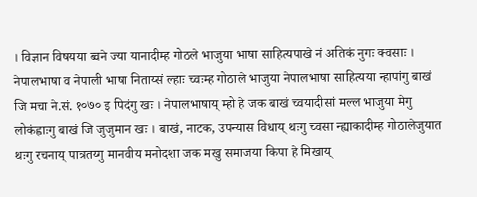। विज्ञान विषयया ब्वने ज्या यानादीम्ह गोठले भाजुया भाषा साहित्यपाखे नं अतिकं नुगः क्वसाः । नेपालभाषा व नेपाली भाषा निताय्सं ल्हाः च्वःम्ह गोठाले भाजुया नेपालभाषा साहित्यया न्हापांगु बाखं जि मचा ने.सं. १०७० इ पिदंगु खः । नेपालभाषाय् म्हो हे जक बाखं च्वयादीसां मल्ल भाजुया मेगु लोकंह्वाःगु बाखं जि जुजुमान खः । बाखं, नाटक, उपन्यास विधाय् थःगु च्वसा न्ह्याकादीम्ह गोठालेजुयात थःगु रचनाय् पात्रतय्गु मानवीय मनोदशा जक मखु समाजया किपा हे मिखाय्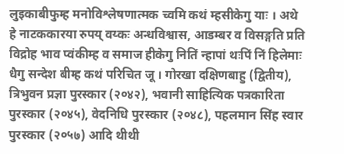लुइकाबीफुम्ह मनोविश्लेषणात्मक च्वमि कथं म्हसीकेगु याः । अथे हे नाटककारया रुपय् वय्कः अन्धविश्वास, आडम्बर व विसङ्गति प्रति विद्रोह भाव प्वंकीम्ह व समाज हीकेगु नितिं न्हापां थःपिं निं हिलेमाः धैगु सन्देश बीम्ह कथं परिचित जू । गोरखा दक्षिणबाहु (द्वितीय), त्रिभुवन प्रज्ञा पुरस्कार (२०४२), भवानी साहित्यिक पत्रकारिता पुरस्कार (२०४५), वेदनिधि पुरस्कार (२०४८), पहलमान सिंह स्वार पुरस्कार (२०५७) आदि थीथी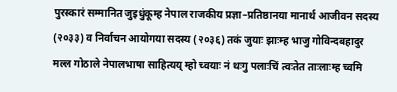पुरस्कारं सम्मानित जुइधुंकूम्ह नेपाल राजकीय प्रज्ञा–प्रतिष्ठानया मानार्थ आजीवन सदस्य (२०३३) व निर्वाचन आयोगया सदस्य (२०३६) तकं जुयाः झाःम्ह भाजु गोविन्दबहादुर मल्ल गोठाले नेपालभाषा साहित्यय् म्हो च्वयाः नं थःगु पलाःचिं त्वःतेत ताःलाःम्ह च्वमि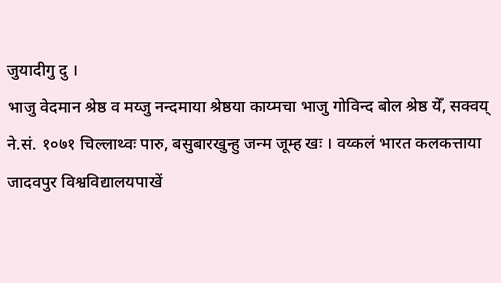जुयादीगु दु ।
भाजु वेदमान श्रेष्ठ व मय्जु नन्दमाया श्रेष्ठया काय्मचा भाजु गोविन्द बोल श्रेष्ठ येँ, सक्वय् ने.सं. १०७१ चिल्लाथ्वः पारु, बसुबारखुन्हु जन्म जूम्ह खः । वय्कलं भारत कलकत्ताया जादवपुर विश्वविद्यालयपाखें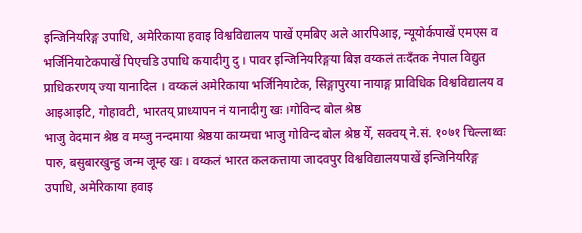इन्जिनियरिङ्ग उपाधि, अमेरिकाया हवाइ विश्वविद्यालय पाखें एमबिए अले आरपिआइ, न्यूयोर्कपाखें एमएस व भर्जिनियाटेकपाखें पिएचडि उपाधि कयादीगु दु । पावर इन्जिनियरिङ्गया बिज्ञ वय्कलं तःदँतक नेपाल विद्युत प्राधिकरणय् ज्या यानादिल । वय्कलं अमेरिकाया भर्जिनियाटेक, सिङ्गापुरया नायाङ्ग प्राविधिक विश्वविद्यालय व आइआइटि, गोहावटी, भारतय् प्राध्यापन नं यानादीगु खः ।गोविन्द बोल श्रेष्ठ
भाजु वेदमान श्रेष्ठ व मय्जु नन्दमाया श्रेष्ठया काय्मचा भाजु गोविन्द बोल श्रेष्ठ येँ, सक्वय् ने.सं. १०७१ चिल्लाथ्वः पारु, बसुबारखुन्हु जन्म जूम्ह खः । वय्कलं भारत कलकत्ताया जादवपुर विश्वविद्यालयपाखें इन्जिनियरिङ्ग उपाधि, अमेरिकाया हवाइ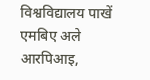विश्वविद्यालय पाखें एमबिए अले आरपिआइ,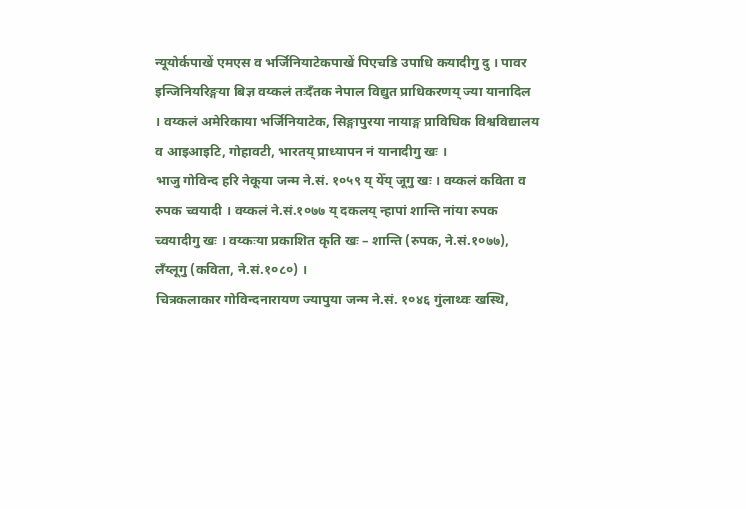न्यूयोर्कपाखें एमएस व भर्जिनियाटेकपाखें पिएचडि उपाधि कयादीगु दु । पावर इन्जिनियरिङ्गया बिज्ञ वय्कलं तःदँतक नेपाल विद्युत प्राधिकरणय् ज्या यानादिल । वय्कलं अमेरिकाया भर्जिनियाटेक, सिङ्गापुरया नायाङ्ग प्राविधिक विश्वविद्यालय व आइआइटि, गोहावटी, भारतय् प्राध्यापन नं यानादीगु खः ।
भाजु गोविन्द हरि नेकूया जन्म ने.सं. १०५९ य् येँय् जूगु खः । वय्कलं कविता व रुपक च्वयादी । वय्कलं ने.सं.१०७७ य् दकलय् न्हापां शान्ति नांया रुपक च्वयादीगु खः । वय्कःया प्रकाशित कृति खः – शान्ति (रुपक, ने.सं.१०७७), लँय्लूगु (कविता, ने.सं.१०८०) ।
चित्रकलाकार गोविन्दनारायण ज्यापुया जन्म ने.सं. १०४६ गुंलाथ्वः खस्थि,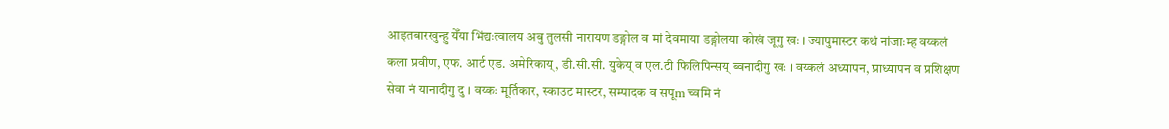आइतबारखुन्हु येँया भिंद्यःत्वालय अबु तुलसी नारायण डङ्गोल व मां देवमाया डङ्गोलया कोखं जूगु खः । ज्यापुमास्टर कथं नांजाःम्ह वय्कलं कला प्रवीण, एफ. आर्ट एड. अमेरिकाय्, डी.सी.सी. युकेय् व एल.टी फिलिपिन्सय् ब्वनादीगु खः । वय्कलं अध्यापन, प्राध्यापन व प्रशिक्षण सेवा नं यानादीगु दु । वय्कः मूर्तिकार, स्काउट मास्टर, सम्पादक व सपूm च्वमि नं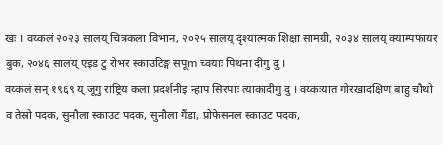खः । वय्कलं २०२३ सालय् चित्रकला विभान, २०२५ सालय् दृश्यात्मक शिक्षा सामग्री, २०३४ सालय् क्याम्पफायर बुक, २०४६ सालय् एइड टु रोभर स्काउटिङ्ग सपूm च्वयाः पिथना दीगु दु ।
वय्कलं सन् १९६९ य् जूगु राष्ट्रिय कला प्रदर्शनीइ न्हाप सिरपाः त्याकादीगु दु । वय्कःयात गोरखादक्षिण बाहु चौथो व तेस्रो पदक, सुनौला स्काउट पदक, सुनौला गैंडा, प्रोफेसनल स्काउट पदक,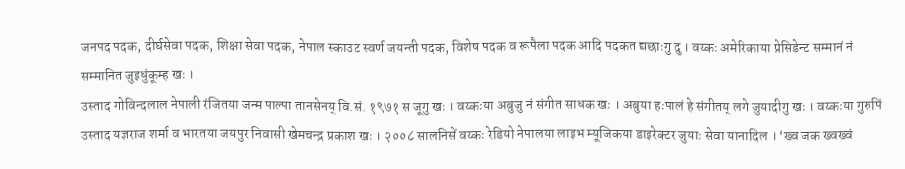जनपद पदक, दीर्घसेवा पदक, शिक्षा सेवा पदक, नेपाल स्काउट स्वर्ण जयन्ती पदक, विशेष पदक व रूपैला पदक आदि पदकत द्यछाःगु दु । वय्कः अमेरिकाया प्रेसिडेन्ट सम्मानं नं सम्मानित जुइधुंकूम्ह खः ।
उस्ताद गोविन्दलाल नेपाली रंजितया जन्म पाल्पा तानसेनय् वि.सं. १९७१ स जूगु खः । वय्कःया अबुजु नं संगीत साधक खः । अबुया हःपालं हे संगीतय् लगे जुयादीगु खः । वय्कःया गुरुपिं उस्ताद यज्ञराज शर्मा व भारतया जयपुर निवासी खेमचन्द्र प्रकाश खः । २००८ सालनिसें वय्कः रेडियो नेपालया लाइभ म्यूजिकया डाइरेक्टर जुयाः सेवा यानादिल । ‘ख्व जक ख्वख्वं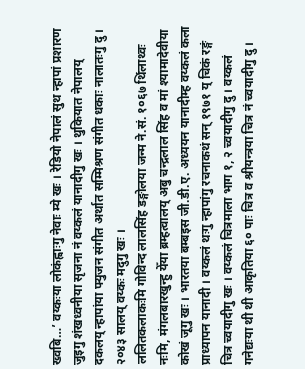ख्वबि…’ वय्कःया लोकंह्वाःगु नेवाः म्ये खः । रेडियो नेपालं सुथ न्हापां प्रशारण जुइगु शंखध्वनीया सृजना नं वय्कलं यानादीगु खः । थुकियात नेपालय् दकलय् न्हापांया फ्युजन संगीत अर्थात सम्मिश्रण संगीत धकाः नालातःगु दु । २०४३ सालय् वय्कः मदुगु खः ।
ललितकलाकःमि गोविन्द लालसिंह डङ्गोलया जन्म ने.सं. १०६७ थिंलाथ्वः नःमि, मंगलबारखुन्हु येँया ब्रम्हत्वालय् अबु चन्द्रलाल सिंह व मां श्यामादेवीया कोखं जूगु खः । भारतया बम्बइस जी.डी.ए. अध्ययन यानादीम्ह वय्कलं कला प्राध्यापन यानादी । वय्कलं थःगु न्हापांगु रचनाकथं सन् १९७१ य् चिकं रङ्गं चित्र च्वयादीगु खः । वय्कलं चित्रमाला भाग १, २ च्वयादीगु दु । वय्कलं गनेद्यःया थी थी आकृतिया ६० पाः चित्र व श्रीयन्त्रया चित्र नं च्वयादीगु दु ।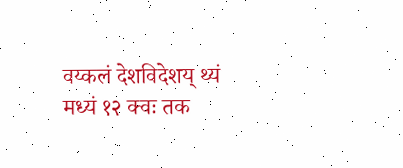वय्कलं देशविदेशय् थ्यं मध्यं १२ क्वः तक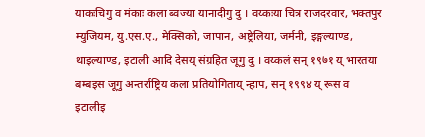याकःचिगु व मंकाः कला ब्वज्या यानादीगु दु । वय्कःया चित्र राजदरवार, भक्तपुर म्युजियम, यु.एस.ए., मेक्सिको, जापान, अष्ट्रेलिया, जर्मनी, इङ्गल्याण्ड, थाइल्याण्ड, इटाली आदि देसय् संग्रहित जूगु दु । वय्कलं सन् १९७१ य् भारतया बम्बइस जूगु अन्तर्राष्ट्रिय कला प्रतियोगिताय् न्हाप, सन् १९९४ य् रूस व इटालीइ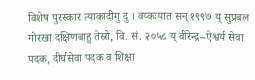विशेष पुरस्कार त्याकादीगु दु । वय्कःयात सन् १९९७ य् सुप्रबल गोरखा दक्षिणबाहु तेस्रो, वि. सं. २०५८ य् वीरेन्द्र–ऐश्वर्य सेवा पदक, दीर्घसेवा पदक व शिक्षा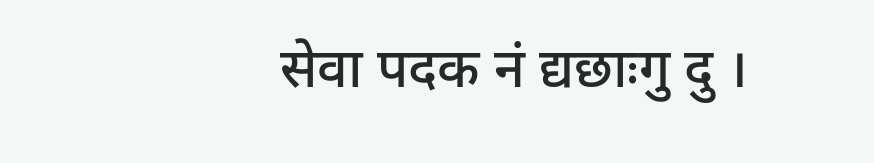सेवा पदक नं द्यछाःगु दु ।